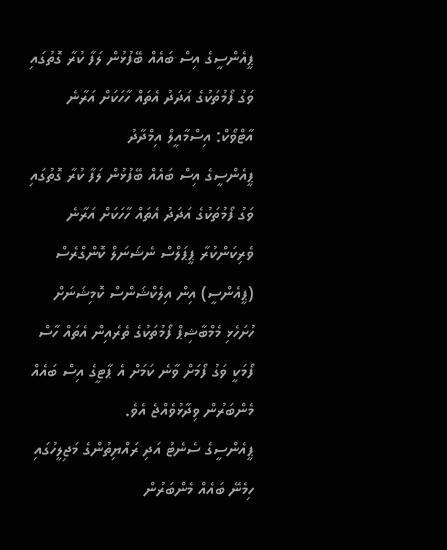ޕީއެންސީގެ އިސް ބައެއް ބޭފުޅުން ލަފާ ކުރާ ގޮތުގައި ވަގު ފޯމުތަކުގެ އަދަދު އެތައް ހާހަކަށް އަރާނެ
އާޓްވޯކް: އިސްމާއީލް އިމްދާދު
ޕީއެންސީގެ އިސް ބައެއް ބޭފުޅުން ލަފާ ކުރާ ގޮތުގައި ވަގު ފޯމުތަކުގެ އަދަދު އެތައް ހާހަކަށް އަރާނެ
ވެރިކަންކުރާ ޕީޕަލްސް ނެޝަނަލް ކޮންގްރެސް (ޕީއެންސީ) އިން އިލެކްޝަންސް ކޮމިޝަނަށް ހުށަހެޅި މެމްބާޝިޕް ފޯމުތަކުގެ ތެރެއިން އެތައް ހާސް ފޯމަކީ ވަގު ފޯމަށް ވާނެ ކަމަށް އެ ޕާޓީގެ އިސް ބައެއް މެންބަރުން ވިދާޅުވެއްޖެ އެވެ.
ޕީއެންސީގެ ސެނެޓު އަދި ރައްޔިތުންގެ މަޖިލީހުގައި ހިމެނޭ ބައެއް މެންބަރުން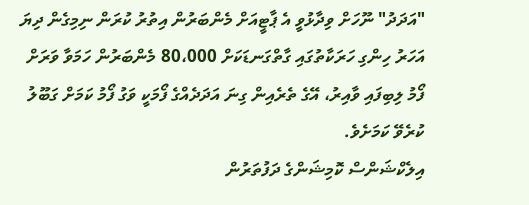"އަދަދު" ނޫހަށް ވިދާޅުވީ އެ ޕާޓީއަށް މެންބަރުން އިތުރު ކުރަން ނިމިގެން ދިޔަ އަހަރު ހިންގި ހަރަކާތުގައި ގާތްގަނޑަކަށް 80،000 މެންބަރުން ހަމަވާ ވަރަށް ފޯމު ލިބިފައި ވާއިރު، އޭގެ ތެރެއިން ގިނަ އަދަދެއްގެ ފޯމަކީ ވަގު ފޯމު ކަމަށް ގަބޫލު ކުރެވޭ ކަމަށެވެ.
އިލެކްޝަންސް ކޮމިޝަންގެ ދަފުތަރުން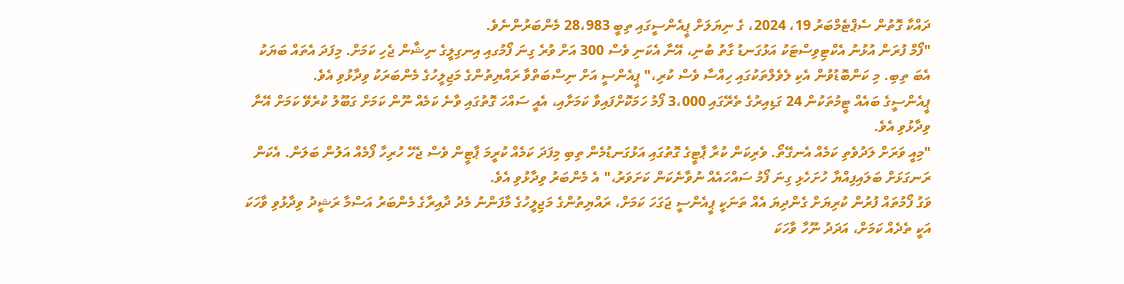ދައްކާ ގޮތުން ސެޕްޓެމްބަރު 19، 2024، ގެ ނިޔަލަށް ޕީއެންސީގައި ތިބީ 28،983 މެންބަރުންނެވެ.
"ފޯމް ފުރަން އުޅުނު އެކްޓިވިސްޓަކު އަޅުގަނޑު ގާތު ބުނި، އޭނާ އެކަނި ވެސް 300 އަށް ވުރެ ގިނަ ފޯމުގއި އިނގިލީގެ ނިޝާން ޖެހި ކަމަށް. މިފަދަ އެތައް ބަޔަކު އެބަ ތިބި. މި ކަންބޮޑުވުން އެކި ލެވެލްތަކުގައި ހިއްސާ ވެސް ކުރި،" ޕީއެންސީ އަށް ނިސްބަތްވާ ރައްޔިތުންގެ މަޖިލީހުގެ މެންބަރަކު ވިދާޅުވި އެވެ.
ޕީއެންސީގެ ބައެއް ޓީމުތަކުން 24 ގަޑިއިރުގެ ތެރޭގައި 3،000 ފޯމު ހަމަކޮށްފައިވާ ކަމަށާއި، އެއީ ސައްހަ ގޮތުގައި ވާނެ ކަމެއް ނޫން ކަމަށް ގަބޫލު ކުރެވޭ ކަމަށް އޭނާ ވިދާޅުވި އެވެ.
"މިއީ ވަރަށް ލަދުވެތި ކަމެއް އެނގޭތޯ. ވެރިކަން ކުރާ ޕާޓީގެ ގޮތުގައި އަޅުގަނޑުމެން ތިބި މިފަދަ ކަމެއް ކުރީމަ ޕާޓީން ވެސް ޖެހޭ ހުރިހާ ފޯމެއް އަލުން ބަލަން. އެކަން ރަނގަޅަށް ބަލައިފިއްޔާ ހުށަހެޅި ގިނަ ފޯމު ސައްހައެއް ނުވާނެކަން ކަށަވަރު،" އެ މެންބަރު ވިދާޅުވި އެވެ.
ވަގު ފޯމުތައް ފުރުން ކުރިޔަށް ގެންދިޔަ އެއް ތަނަކީ ޕީއެންސީ ޖަގަހަ ކަމަށް، ރައްޔިތުންގެ މަޖިލީހުގެ މާފަންނު މެދު ދާއިރާގެ މެންބަރު އަސްމާ ރަޝީދު ވިދާޅުވި ވާހަކަ އަކީ ތެދެއް ކަމަށް، އަދަދު ނޫހާ ވާހަކަ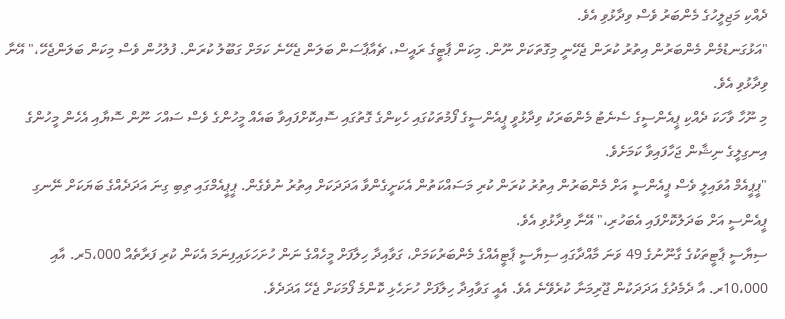ދެއްކި މަޖިލީހުގެ މެންބަރު ވެސް ވިދާޅުވި އެވެ.
"އަޅުގަނޑުމެން މެންބަރުން އިތުރު ކުރަން ޖެހޭނީ މިގޮތަކަށް ނޫން. މިކަން ޕާޓީގެ ރައީސް، ޗެއާޕާސަން ބަލަން ޖެހޭނެ ކަމަށް ގަބޫލު ކުރަން. ފުލުހުން ވެސް މިކަން ބަލަންޖެހޭ،" އޭނާ ވިދާޅުވި އެވެ.
މި ނޫހާ ވާހަކަ ދެއްކި ޕީއެންސީގެ ސެނެޓު މެންބަރަކު ވިދާޅުވީ ޕީއެންސީގެ ފޯމުތަކުގައި ހެކިންގެ ގޮތުގައި ސޮއިކޮށްފައިވާ ބައެއް މީހުންގެ ވެސް ސައްހަ ނޫން ސޮޔާއި އެހެން މީހުންގެ އިނގިލީގެ ނިޝާން ޖަހާފައިވާ ކަމަށެވެ.
"ޕީޕީއެމް އުވައިލީ ވެސް ޕީއެންސީ އަށް މެންބަރުން އިތުރު ކުރަން ކުރި މަސައްކަތުން އެކަށީގެންވާ އަދަދަކަށް އިތުރު ނުވެގެން. ޕީޕީއެމްގައި ތިބި ގިނަ އަދަދެއްގެ ބަޔަކަށް ނޭނގި ޕީއެންސީ އަށް ބަދަލުކޮށްފައި އެބަހުރި،" އޭނާ ވިދާޅުވި އެވެ.
ސިޔާސީ ޕާޓީތަކުގެ ގާނޫނުގެ 49 ވަނަ މާއްދާގައި ސިޔާސީ ޕާޓީއެއްގެ މެންބަރުކަމަށް، ގަވާއިދާ ހިލާފަށް މީހެއްގެ ނަން ހުށަހަޅައިފިނަމަ އެކަން ކުރި ފަރާތެއް 5،000ރ. އާއި 10،000ރ. އާ ދެމެދުގެ އަދަދަކުން ޖޫރިމަނާ ކުރެވޭނެ އެވެ. އެއީ ގަވާއިދާ ހިލާފަށް ހުށަހެޅި ކޮންމެ ފޯމަކަށް ޖެހޭ އަދަދެވެ.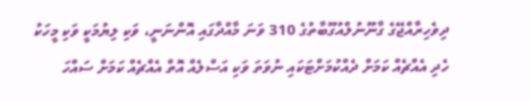ދިވެހިރާއްޖޭގެ ގާނޫނުލްއުގޫބާތުގެ 310 ވަނަ މާއްދާގައި އޮންނަނީ، ވަކި ލިޔުމަކީ ވަކި މީހަކު ހެދި އެއްޗެއް ކަމަށް ދެއްކުމަށްޓަކައި ނުވަތަ ވަކި އަސްލެއް އޮތް އެއްޗެއް ކަމަށް ސައްހަ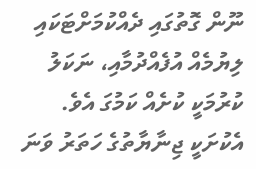ނޫން ގޮތުގައި ދެއްކުމަށްޓަކައި ލިޔުމެއް އުފެއްދުމާއި، ނަކަލު ކުރުމަކީ ކުށެއް ކަމުގަ އެވެ.
އެކުށަކީ ޖިނާޔާތުގެ ހަތަރު ވަނަ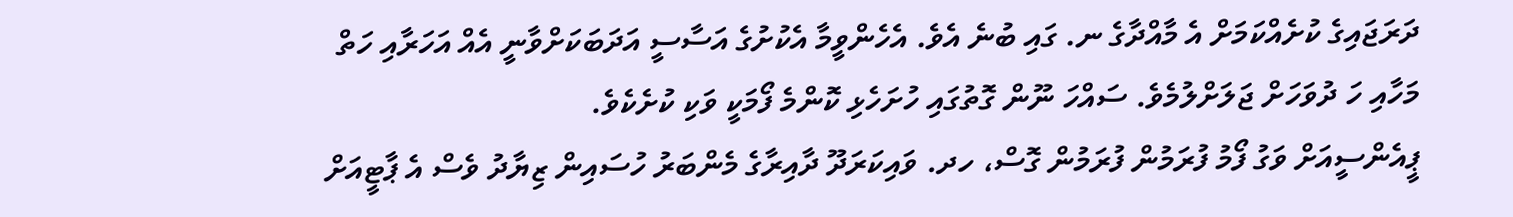ދަރަޖައިގެ ކުށެއްކަމަށް އެ މާއްދާގެ ނ. ގައި ބުނެ އެވެ. އެހެންވީމާ އެކުށުގެ އަސާސީ އަދަބަކަށްވާނީ އެއް އަހަރާއި ހަތް މަހާއި ހަ ދުވަހަށް ޖަލަށްލުމެވެ. ސައްހަ ނޫން ގޮތުގައި ހުށަހެޅި ކޮންމެ ފޯމަކީ ވަކި ކުށެކެވެ.
ޕީއެންސީއަށް ވަގު ފޯމު ފުރަމުން ފުރަމުން ގޮސް، ހދ. ވައިކަރަދޫ ދާއިރާގެ މެންބަރު ހުސައިން ޒިޔާދު ވެސް އެ ޕާޓީއަށް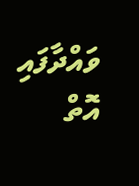ވައްދާފައި އޮތް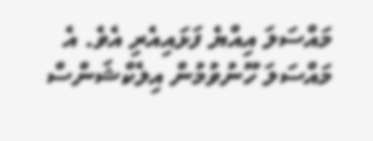މައްސަލަ އިއްޔެ ފަޅައިއެރި އެވެ. އެ މައްސަލަ ހޫނުވުމުން އިލެކްޝަންސް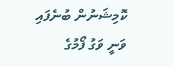ކޮމިޝަނުން ބުނެފައި ވަނީ ވަގު ފޯމުގެ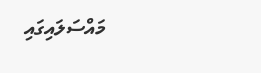މައްސަލައިގައި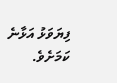ފިޔަވަޅު އަޅާނެ ކަމަށެވެ.